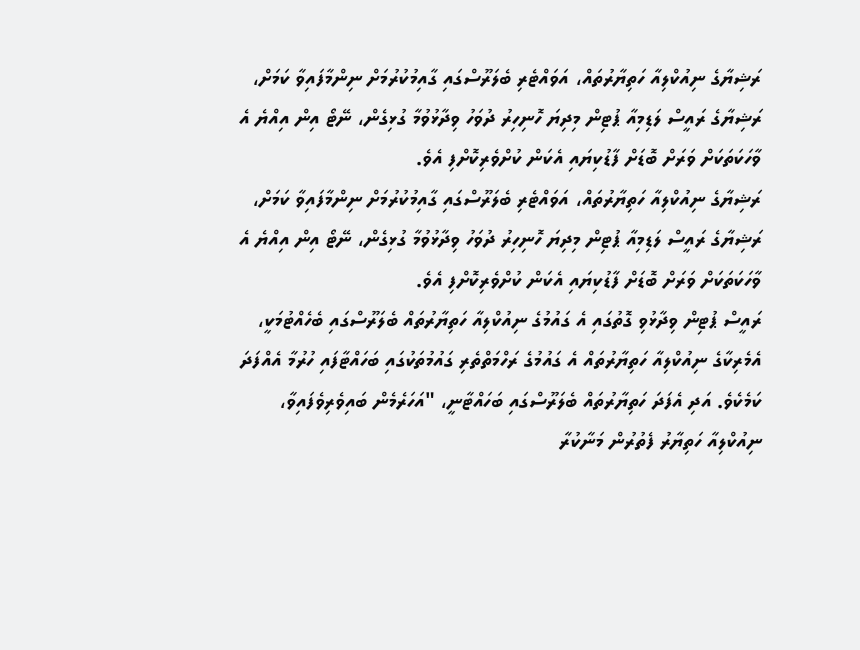ރަޝިޔާގެ ނިއުކްލިއާ ހަތިޔާރުތައް، އަވައްޓެރި ބެލަރޫސްގައި ގާއިމުކުރުމަށް ނިންމާފައިވާ ކަމަށް، ރަޝިޔާގެ ރައީސް ލަޑިމިއާ ޕުޓިން މިދިޔަ ހޮނިހިރު ދުވަހު ވިދާޅުވުމާ ގުޅިގެން، ނޭޓޯ އިން އިއްޔެ އެ ވާހަކަތަކަށް ވަރަށް ބޮޑަށް ފާޑުކިޔައި އެކަން ކުށްވެރިކޮށްފި އެވެ.
ރަޝިޔާގެ ނިއުކްލިއާ ހަތިޔާރުތައް، އަވައްޓެރި ބެލަރޫސްގައި ގާއިމުކުރުމަށް ނިންމާފައިވާ ކަމަށް، ރަޝިޔާގެ ރައީސް ލަޑިމިއާ ޕުޓިން މިދިޔަ ހޮނިހިރު ދުވަހު ވިދާޅުވުމާ ގުޅިގެން، ނޭޓޯ އިން އިއްޔެ އެ ވާހަކަތަކަށް ވަރަށް ބޮޑަށް ފާޑުކިޔައި އެކަން ކުށްވެރިކޮށްފި އެވެ.
ރައީސް ޕުޓިން ވިދާޅުވި ގޮތުގައި އެ ގައުމުގެ ނިއުކްލިއާ ހަތިޔާރުތައް ބެލަރޫސްގައި ބެހެއްޓުމަކީ، އެމެރިކާގެ ނިއުކްލިއާ ހަތިޔާރުތައް އެ ގައުމުގެ ރަހްމަތްތެރި ގައުމުތަކުގައި ބަހައްޓާފައި ހުރުމާ އެއްފަދަ ކަމެކެވެ. އަދި އެފަދަ ހަތިޔާރުތައް ބެލަރޫސްގައި ބަހައްޓާނީ، "އަހަރެމެން ބައިވެރިވެފައިވާ، ނިއުކްލިއާ ހަތިޔާރު ފެތުރުން މަނާކުރާ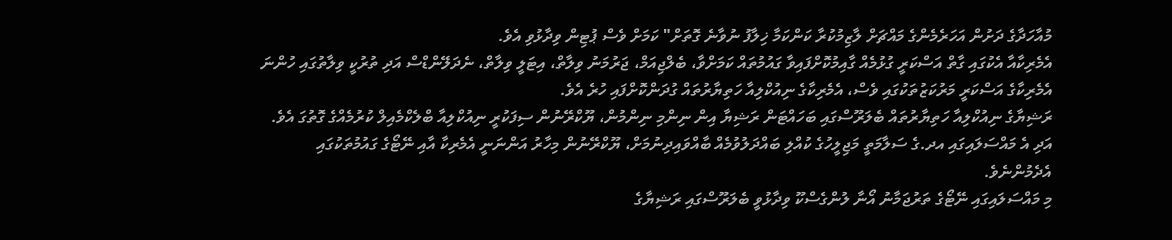މުއާހަދާގެ ދަށުން އަހަރެމެންގެ މައްޗަށް ލާޒިމުކުރާ ކަންކަމާ ޚިލާފު ނުވާނެ ގޮތަށް" ކަމަށް ވެސް ޕުޓިން ވިދާޅުވި އެވެ.
އެމެރިކާއާ އެކުގައި ގާތް އަސްކަރީ ގުޅުމެއް ގާއިމުކޮށްފައިވާ ގައުމުތައް ކަމަށްވާ، ބެލްޖިއަމް، ޖަރުމަނު ވިލާތް، އިޓަލީ ވިލާތް، ނެދަލޭންޑްސް އަދި ތުރުކީ ވިލާތުގައި ހުންނަ އެމެރިކާގެ އަސްކަރީ މަރުކަޒުތަކުގައި ވެސް، އެމެރިކާގެ ނިއުކްލިއާ ހަތިޔާރުތައް ގުދަންކޮށްފައި ހުރެ އެވެ.
ރަޝިޔާގެ ނިއުކްލިއާ ހަތިޔާރުތައް ބެލަރޫސްގައި ބަހައްޓަން ރަޝިޔާ އިން ނިންމި ނިންމުން، ޔޫކްރޭނުން ސިފަކުރީ ނިއުކްލިއާ ބްލެކްމެއިލް ކުރުމެއްގެ ގޮތުގަ އެވެ. އަދި އެ މައްސަލައިގައި އދ.ގެ ސަލާމަތީ މަޖިލީހުގެ ކުއްލި ބައްދަލުވުމެއް ބާއްވައިދިނުމަށް، ޔޫކްރޭނުން މިހާރު އަންނަނީ އެމެރިކާ އާއި ނޭޓޯގެ ގައުމުތަކުގައި އެދެމުންނެވެ.
މި މައްސަލައިގައި ނޭޓޯގެ ތަރުޖަމާނު އޯނާ ލުންގެސްކޫ ވިދާޅުވީ ބެލަރޫސްގައި ރަޝިޔާގެ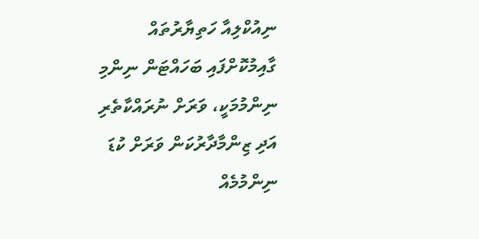ނިއުކްލިއާ ހަތިޔާރުތައް ގާއިމުކޮށްފައި ބަހައްޓަން ނިންމި ނިންމުމަކީ، ވަރަށް ނުރައްކާތެރި އަދި ޒިންމާދާރުކަން ވަރަށް ކުޑަ ނިންމުމެއް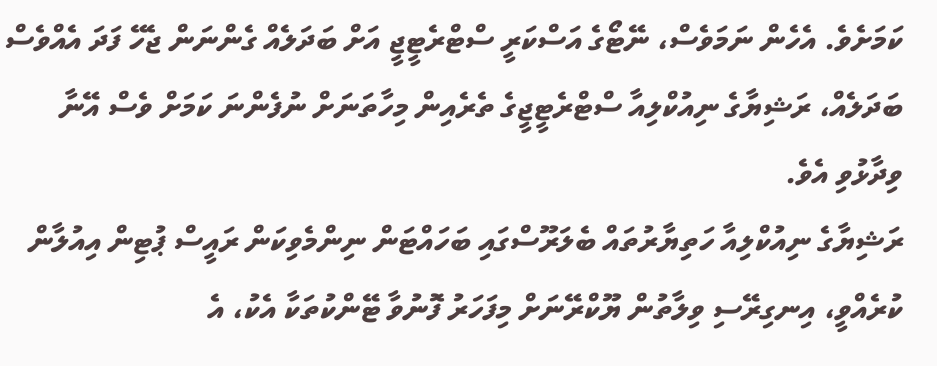ކަމަށެވެ. އެހެން ނަމަވެސް، ނޭޓޯގެ އަސްކަރީ ސްޓްރެޓީޖީ އަށް ބަދަލެއް ގެންނަން ޖެހޭ ފަދަ އެއްވެސް ބަދަލެއް، ރަޝިޔާގެ ނިއުކްލިއާ ސްޓްރެޓީޖީގެ ތެރެއިން މިހާތަނަށް ނުފެންނަ ކަމަށް ވެސް އޭނާ ވިދާޅުވި އެވެ.
ރަޝިޔާގެ ނިއުކްލިއާ ހަތިޔާރުތައް ބެލަރޫސްގައި ބަހައްޓަން ނިންމެވިކަން ރައީސް ޕުޓިން އިއުލާން ކުރެއްވީ، އިނގިރޭސި ވިލާތުން ޔޫކްރޭނަށް މިފަހަރު ފޮނުވާ ޓޭންކުތަކާ އެކު، އެ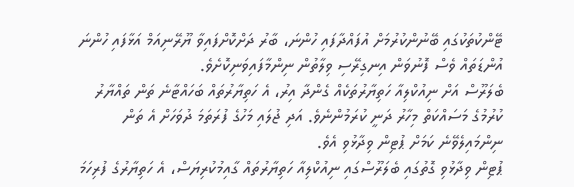ޓޭންކުތަކުގައި ބޭނުންކުރުމަށް އުފައްދާފައި ހުންނަ، ބާރު ދަށްކޮށްފައިވާ ޔޫރޭނިއަމް އަޅާފައި ހުންނަ އުންޑަތައް ވެސް ފޮނުވަން އިނގިރޭސި ވިލާތުން ނިންމާފައިވަނިކޮށެވެ.
ބެލަރޫސް އަށް ނިއުކްލިއާ ހަތިޔާރުތަކެއް ގެންދާ އިރު، އެ ހަތިޔާރުތައް ބަހައްޓާނެ ތަން ތައްޔާރު ކުރުމުގެ މަސައްކަތް މިހާރު ދަނީ ކުރަމުންނެވެ. އަދި ޖުލައި މަހުގެ ފުރަތަމަ ދުވަހަށް އެ ތަން ނިންމައިލެވޭނެ ކަމަށް ޕުޓިން ވިދާޅުވި އެވެ.
ޕުޓިން ވިދާޅުވި ގޮތުގައި ބެލަރޫސްގައި ނިއުކްލިއާ ހަތިޔާރުތައް ގާއިމުކުރިޔަސް، އެ ހަތިޔާރުގެ ފުރިހަމަ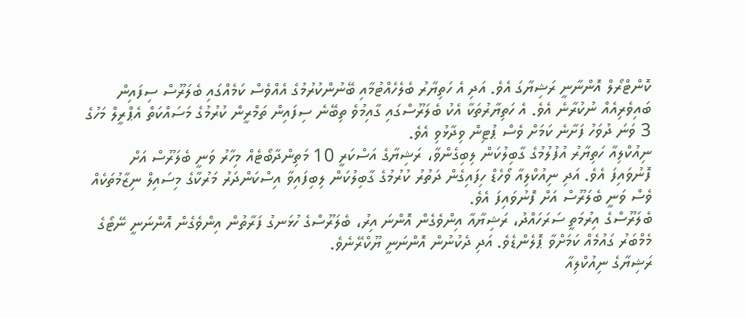ކޮންޓްރޯލް އޮންނާނީ ރަޝިޔާގަ އެވެ. އަދި އެ ހަތިޔާރު ބެލެހެއްޓުމާއި ބޭނުންކުރުމުގެ އެއްވެސް ކަމެއްގައި ބެލަރޫސް ސިފައިން ބައިވެރިއެއް ނުކުރާނެ އެވެ. އެ ހަތިޔާރުތަކާ އެކު ބެލަރޫސްގައި ގާއިމުވެ ތިބޭނެ ސިފައިން ތަމްރީން ކުރުމުގެ މަސައްކަތް އެޕްރީލް މަހުގެ 3 ވަނަ ދުވަހު ފަށާނެ ކަމަށް ވެސް ޕުޓިން ވިދާޅުވި އެވެ.
ނިއުކްލިއާ ހަތިޔާރު އުފުލުމުގެ ގާބިލުކަން ލިބިގެންވާ، ރަޝިޔާގެ އަސްކަރީ 10 މަތިންދާބޯޓެއް މިހާރު ވަނީ ބެލަރޫސް އަށް ފޮނުވައިފަ އެވެ. އަދި ނިއުކްލިއާ ވޯހެޑް ހިފައިގެން ދަތުރު ކުރުމުގެ ގާބިލުކަން ލިބިފައިވާ އިސްކަންދަރު މަރުކާގެ މިސައިލް ނިޒާމުތަކެއް ވެސް ވަނީ ބެލަރޫސް އަށް ފޮނުވައިފަ އެވެ.
ބެލަރޫސްގެ އިރުމަތީ ސަރަހައްދު، ރަޝިޔާއާ އިންވެގެން އޮންނަ އިރު، ބެލަރޫސްގެ ހުޅަނގު ފަރާތުން އިންވެގެން އޮންނަނީ ނޭޓޯގެ މެމްބަރު ގައުމެއް ކަމަށްވާ ޕޮލެންޑެވެ. އަދި ދެކުނުން އޮންނަނީ ޔޫކްރޭނެވެ.
ރަޝިޔާގެ ނިއުކްލިއާ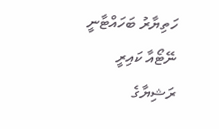ހަތިޔާރު ބަހައްޓާނީ ނޭޓޯއާ ކައިރީ
ރަޝިޔާގެ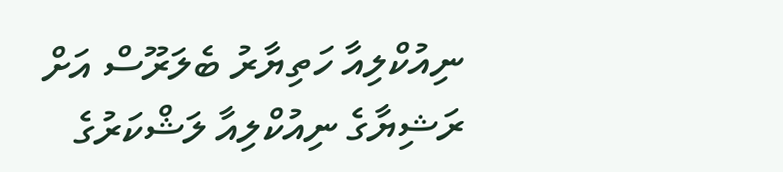ނިއުކްލިއާ ހަތިޔާރު ބެލަރޫސް އަށް
ރަޝިޔާގެ ނިއުކްލިއާ ލަޝްކަރުގެ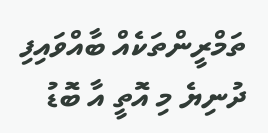ތަމްރީންތަކެއް ބާއްވައިފި
ދުނިޔެ މި އޮތީ އާ ބޮޑު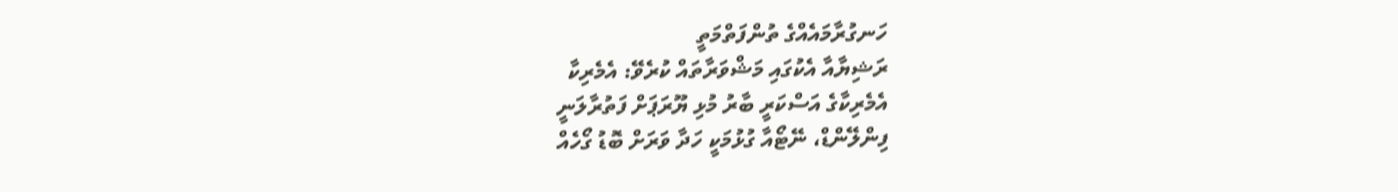ހަނގުރާމައެއްގެ ތުންފަތްމަތީ
ރަޝިޔާއާ އެކުގައި މަޝްވަރާތައް ކުރެވޭ: އެމެރިކާ
އެމެރިކާގެ އަސްކަރީ ބާރު މުޅި ޔޫރަޕަށް ފަތުރާލަނީ
ފިންލޭންޑް، ނޭޓޯއާ ގުޅުމަކީ ހަދާ ވަރަށް ބޮޑު ގޯހެއް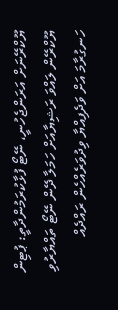ޔޫކްރޭނަށް އަރަންޖެހުނީ، ނޭޓޯ ފުޅާކުރަމުންދާތީ: ޕުޓިން
ޔޫކްރޭން ލައްވަ ރަޝިޔާއަށް ހަމަލާ ދޭން ނޭޓޯ ތައްޔާރުވި
ހަނގުރާމަ އަށް ވަދެފިއްޔާ ވިދުވަރެއްހެން ރައްދެއް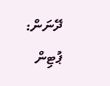ދޭނަން: ޕުޓިން